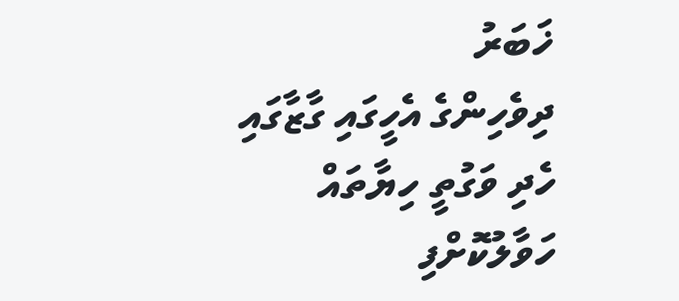ޚަބަރު
ދިވެހިންގެ އެހީގައި ގާޒާގައި ހެދި ވަގުތީ ހިޔާތައް ހަވާލުކޮށްފި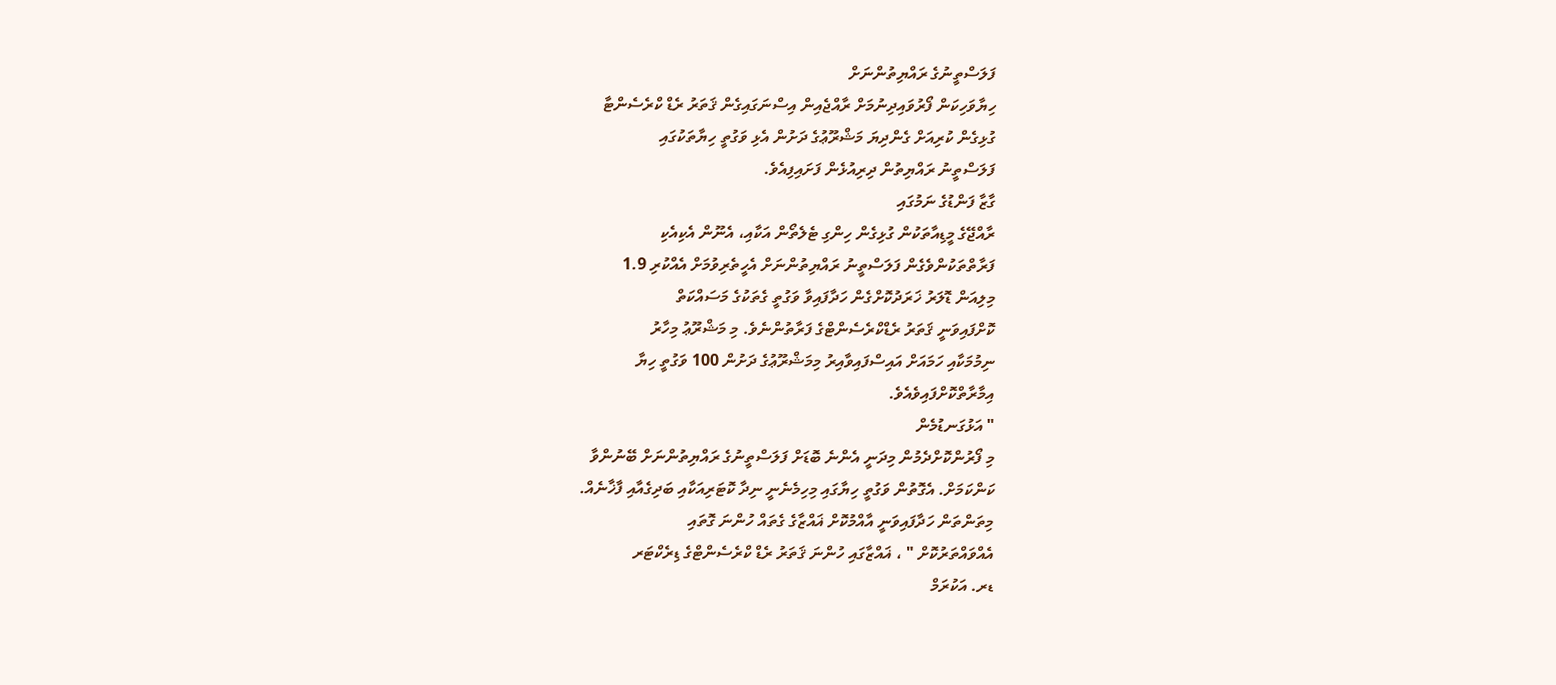ފަލަސްތީނުގެ ރައްޔިތުންނަށް
ހިޔާވަހިކަން ފޯރުވައިދިނުމަށް ރާއްޖެއިން އިސްނަގައިގެން ޤަތަރު ރެޑް ކްރެސެންޓާ
ގުޅިގެން ކުރިއަށް ގެންދިޔަ މަޝްރޫޢުގެ ދަށުން އެޅި ވަގުތީ ހިޔާތަކުގައި
ފަލަސްތީނު ރައްޔިތުން ދިރިއުޅެން ފަށައިފިއެވެ.
ގާޒާ ފަންޑުގެ ނަމުގައި
ރާއްޖޭގެ މީޑިއާތަކުން ގުޅިގެން ހިންގި ޓެލެތޯން އަކާއި، އެނޫން އެކިއެކި
ފަރާތްތަކުންވެގެން ފަލަސްތީނު ރައްޔިތުންނަށް އެހީތެރިވުމަށް އެއްކުރި 1.9
މިލިއަން ޑޮލަރު ޚަރަދުކޮށްގެން ހަދާފައިވާ ވަގުތީ ގެތަކުގެ މަސައްކަތް
ކޮށްފައިވަނީ ޤަތަރު ރެޑްކްރެސެންޓްގެ ފަރާތުންނެވެ. މި މަޝްރޫޢު މިހާރު
ނިމުމަކާއި ހަމައަށް އައިސްފައިވާއިރު މިމަޝްރޫޢުގެ ދަށުން 100 ވަގުތީ ހިޔާ
އިމާރާތްކޮށްފައިވެއެވެ.
" އަޅުގަނޑުމެން
މި ފޯރުންކޮށްދެމުން މިދަނީ އެންނެ ބޮޑަށް ފަލަސްތީނުގެ ރައްޔިތުންނަށް ބޭނުންވާ
ކަންކަމަށް. އެގޮތުން ވަގުތީ ހިޔާގައި މިހިމެނެނީ ނިދާ ކޮޓަރިއަކާއި ބަދިގެއާއި ފާޚާނެއް.
މިތަންތަން ހަދާފައިވަނީ އާއްމުކޮށް ޣައްޒާގެ ގެތައް ހުންނަ ގޮތައި
އެއްވައްތަރުކޮށް " ، ޣައްޒާގައި ހުންނަ ޤަތަރު ރެޑް ކްރެސެންޓްގެ ޑިރެކްޓަރ
ޑރ. އަކުރަމް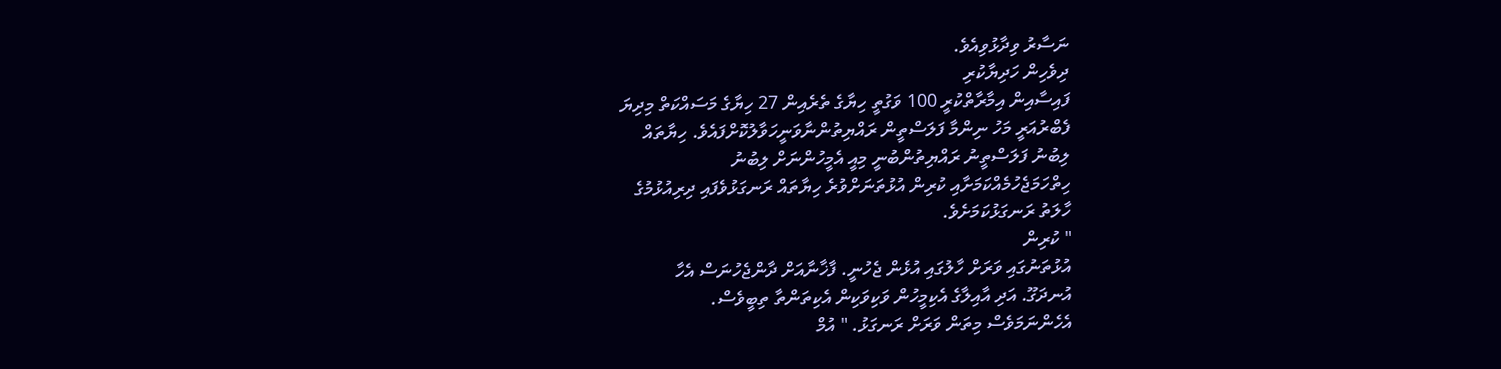ނަސާރު ވިދާޅުވިއެވެ.
ދިވެހިން ހަދިޔާކުރި
ފައިސާއިން އިމާރާތްކުރީ 100 ވަގުތީ ހިޔާގެ ތެރެއިން 27 ހިޔާގެ މަސައްކަތް މިދިޔަ
ފެބްރުއަރީ މަހު ނިންމާ ފަލަސްތީން ރައްޔިތުންނާވަނީހަވާލުކޮށްފައެވެ. ހިޔާތައް
ލިބުނު ފަލަސްތީނު ރައްޔިތުންބުނީ މިއީ އެމީހުންނަށް ލިބުނު
ހިތްހަމަޖެހުމެއްކަމަށާއި ކުރިން އުޅުތަނަށްވުރެ ހިޔާތައް ރަނގަޅުވެފައި ދިރިއުޅުމުގެ
ހާލަތު ރަނގަޅުކަމަށެވެ.
" ކުރިން
އުޅުތަނުގައި ވަރަށް ހާލުގައި އުޅެން ޖެހުނީ. ފާޚާނާއަށް ދާންޖެހުނަސް އެހާ
އުނދަގޫ. އަދި އާއިލާގެ އެކިމީހުން ވަކިވަކިން އެކިތަންތާ ތިބީވެސް.
އެހެންނަމަވެސް މިތަން ވަރަށް ރަނގަޅު. " އުމް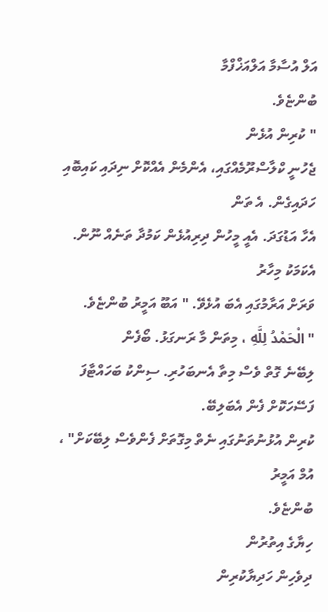އަލް އުސާމާ އަލްއަޚްފްމާ
ބުންޏެވެ.
" ކުރިން އުޅެން
ޖެހުނީ ކްލާސްރޫމެއްގައި، އެންމެން އެއްކޮށް ނިދައި ކައިބޮއި ހަދައިގެން. އެ ތަން
އެހާ އަޑުގަދަ. އެއީ މީހުން ދިރިއުޅެން ކަމުދާ ތަނެއް ނޫން. އެކަމަކު މިހާރު
ވަރަށް އަރާމުގައި އެބަ އުޅެވޭ. " އަބޫ އަމީރު ބުންޏެވެ.
" الْحَمْدُ لِلَّهِ ، މިތަން މާ ރަނގަޅު. ބޯފެން
ލިބޭނެ ގޮތް ވެސް މިތާ އެނބަހުރި. ސިންކު ބަހައްޓާފަ ފަސޭހަކޮށް ފެން އެބަލިބޭ.
ކުރިން އުޅުނުތަނުގައި ނެތް މިގޮތަށް ފެންވެސް ލިބޭކަށް" ، އުމް އަމީރު
ބުންޏެވެ.
ހިޔާގެ އިތުރުން
ދިވެހިން ހަދިޔާކުރިން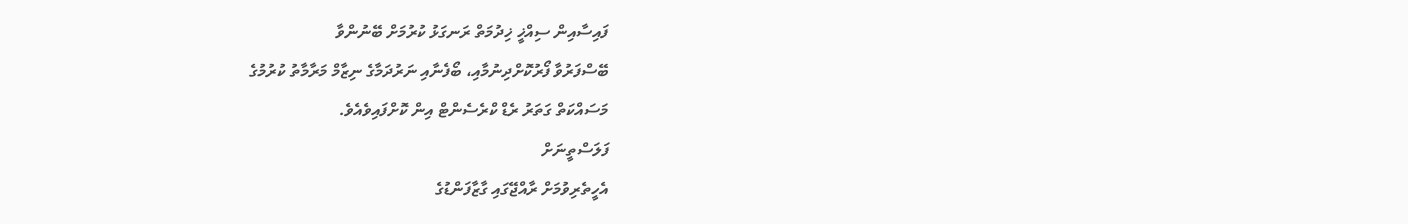ފައިސާއިން ސިއްޚީ ޚިދުމަތް ރަނގަޅު ކުރުމަށް ބޭނުންވާ
ބޭސްފަރުވާ ފޯރުކޮށްދިނުމާއި، ބޯފެނާއި ނަރުދަމާގެ ނިޒާމް މަރާމާތު ކުރުމުގެ
މަސައްކަތް ގަތަރު ރެޑް ކްރެސެންޓް އިން ކޮށްފައިވެއެވެ.
ފަލަސްތީނަށް
އެހީތެރިވުމަށް ރާއްޖޭގައި ގާޒާފަންޑުގެ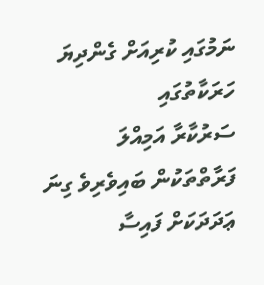ނަމުގައި ކުރިއަށް ގެންދިޔަ ހަރަކާތުގައި
ސަރުކާރާ އަމިއްލަ ފަރާތްތަކުން ބައިވެރިވެ ގިނަ ޢަދަދަކަށް ފައިސާ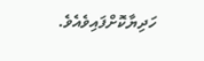ހަދިޔާކޮށްފައިވެއެވެ.